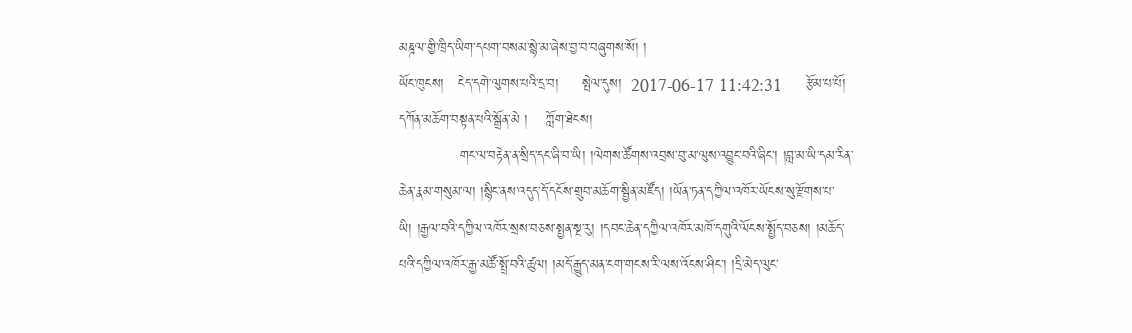མཎྜལ་གྱི་ཁྲིད་ཡིག་དཔག་བསམ་སྙེ་མ་ཞེས་བྱ་བ་བཞུགས་སོ། །
ཡོང་ཁུངས།   ངེད་དགེ་ལུགས་པའི་དྲ་བ།     སྤེལ་དུས།  2017-06-17 11:42:31     རྩོམ་པ་པོ།   དཀོན་མཆོག་བསྟན་པའི་སྒྲོན་མེ །    ཀློག་ཐེངས།
             གང་ལ་བརྟེན་ན་སྲིད་དང་ཞི་བ་ཡི། །ལེགས་ཚོགས་འབྲས་བུ་མ་ལུས་འབྱུང་བའི་ཞིང་། །བླ་མ་ཡི་དམ་རིན་ཆེན་རྣམ་གསུམ་ལ། །སྙིང་ནས་འདུད་དོ་དངོས་གྲུབ་མཆོག་སྦྱིན་མཛོད། །ཡོན་ཏན་དཀྱིལ་འཁོར་ཡོངས་སུ་རྫོགས་པ་ཡི། །རྒྱལ་བའི་དཀྱིལ་འཁོར་སྲས་བཅས་སྤྱན་སྔ་རུ། །དབང་ཆེན་དཀྱིལ་འཁོར་མཁོ་དགུའི་ལོངས་སྤྱོད་བཅས། །མཆོད་པའི་དཀྱིལ་འཁོར་རྒྱ་མཚོ་སྤྲོ་བའི་ཚུལ། །མདོ་རྒྱུད་མན་ངག་གངས་རི་ལས་འོངས་ཤིང་། །དྲི་མེད་ལུང་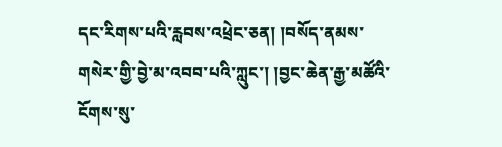དང་རིགས་པའི་རླབས་འཕྲེང་ཅན། །བསོད་ནམས་གསེར་གྱི་བྱེ་མ་འབབ་པའི་ཀླུང་། །བྱང་ཆེན་རྒྱ་མཚོའི་ངོགས་སུ་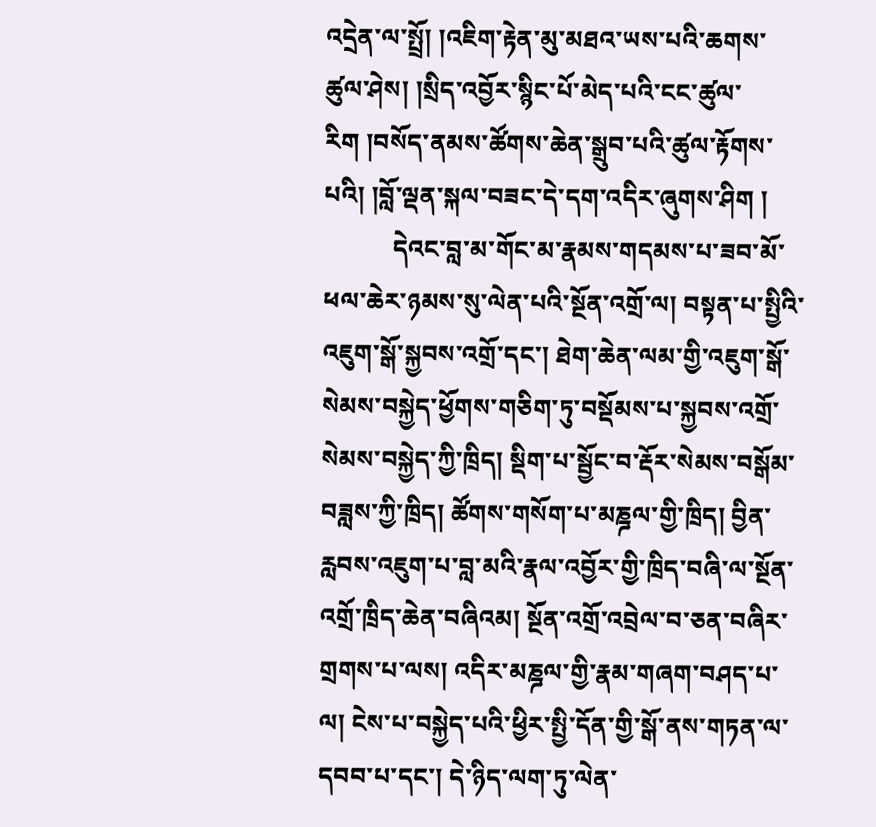འདྲེན་ལ་སྤྲོ། །འཇིག་རྟེན་མུ་མཐའ་ཡས་པའི་ཆགས་ཚུལ་ཤེས། །སྲིད་འབྱོར་སྙིང་པོ་མེད་པའི་ངང་ཚུལ་རིག །བསོད་ནམས་ཚོགས་ཆེན་སྒྲུབ་པའི་ཚུལ་རྟོགས་པའི། །བློ་ལྡན་སྐལ་བཟང་དེ་དག་འདིར་ཞུགས་ཤིག །
           དེའང་བླ་མ་གོང་མ་རྣམས་གདམས་པ་ཟབ་མོ་ཕལ་ཆེར་ཉམས་སུ་ལེན་པའི་སྔོན་འགྲོ་ལ། བསྟན་པ་སྤྱིའི་འཇུག་སྒོ་སྐྱབས་འགྲོ་དང་། ཐེག་ཆེན་ལམ་གྱི་འཇུག་སྒོ་སེམས་བསྐྱེད་ཕྱོགས་གཅིག་ཏུ་བསྡོམས་པ་སྐྱབས་འགྲོ་སེམས་བསྐྱེད་ཀྱི་ཁྲིད། སྡིག་པ་སྦྱོང་བ་རྡོར་སེམས་བསྒོམ་བཟླས་ཀྱི་ཁྲིད། ཚོགས་གསོག་པ་མཎྜལ་གྱི་ཁྲིད། བྱིན་རླབས་འཇུག་པ་བླ་མའི་རྣལ་འབྱོར་གྱི་ཁྲིད་བཞི་ལ་སྔོན་འགྲོ་ཁྲིད་ཆེན་བཞིའམ། སྔོན་འགྲོ་འབྲེལ་བ་ཅན་བཞིར་གྲགས་པ་ལས། འདིར་མཎྜལ་གྱི་རྣམ་གཞག་བཤད་པ་ལ། ངེས་པ་བསྐྱེད་པའི་ཕྱིར་སྤྱི་དོན་གྱི་སྒོ་ནས་གཏན་ལ་དབབ་པ་དང་། དེ་ཉིད་ལག་ཏུ་ལེན་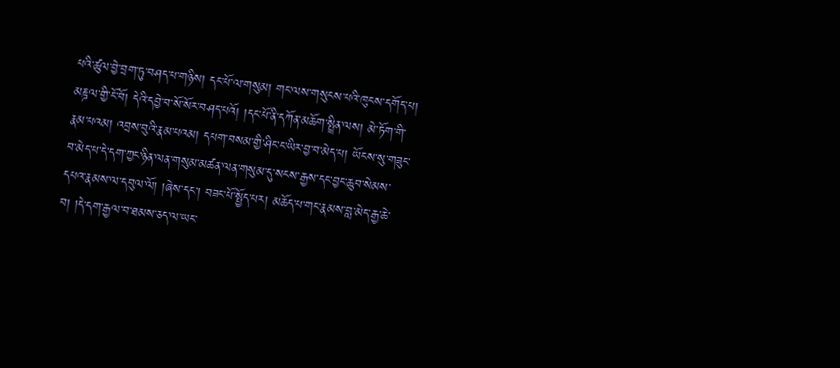པའི་ཚུལ་བྱེ་བྲག་ཏུ་བཤད་པ་གཉིས། དང་པོ་ལ་གསུམ། གང་ལས་གསུངས་པའི་ཁུངས་དགོད་པ། མཎྜལ་གྱི་ངོ་བོ། དེའི་དབྱེ་བ་སོ་སོར་བཤད་པའོ། །དང་པོ་ནི་དཀོན་མཆོག་སྤྲིན་ལས། མེ་ཏོག་གི་རྣམ་པའམ། འབྲས་བུའི་རྣམ་པའམ། དཔག་བསམ་གྱི་ཤིང་ང་ཡིར་བྱ་བ་མེད་པ། ཡོངས་སུ་གཟུང་བ་མེད་པ་དེ་དག་ཀྱང་ཉིན་ལན་གསུམ་མཚན་ལན་གསུམ་དུ་སངས་རྒྱས་དང་བྱང་ཆུབ་སེམས་དཔའ་རྣམས་ལ་དབུལ་ལོ། །ཞེས་དང་། བཟང་པོ་སྤྱོད་པར། མཆོད་པ་གང་རྣམས་བླ་མེད་རྒྱ་ཆེ་བ། །དེ་དག་རྒྱལ་བ་ཐམས་ཅད་ལ་ཡང་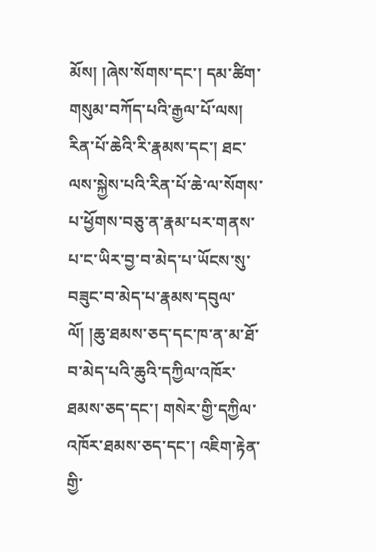མོས། །ཞེས་སོགས་དང་། དམ་ཚིག་གསུམ་བཀོད་པའི་རྒྱལ་པོ་ལས། རིན་པོ་ཆེའི་རི་རྣམས་དང་། ཐང་ལས་སྐྱེས་པའི་རིན་པོ་ཆེ་ལ་སོགས་པ་ཕྱོགས་བཅུ་ན་རྣམ་པར་གནས་པ་ང་ཡིར་བྱ་བ་མེད་པ་ཡོངས་སུ་བཟུང་བ་མེད་པ་རྣམས་དབུལ་ལོ། །ཆུ་ཐམས་ཅད་དང་ཁ་ན་མ་ཐོ་བ་མེད་པའི་ཆུའི་དཀྱིལ་འཁོར་ཐམས་ཅད་དང་། གསེར་གྱི་དཀྱིལ་འཁོར་ཐམས་ཅད་དང་། འཇིག་རྟེན་གྱི་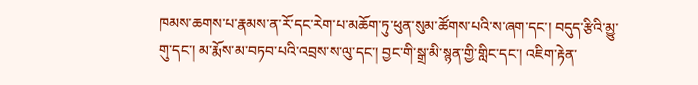ཁམས་ཆགས་པ་རྣམས་ན་རོ་དང་རེག་པ་མཆོག་ཏུ་ཕུན་སུམ་ཚོགས་པའི་ས་ཞག་དང་། བདུད་རྩིའི་མྱུ་གུ་དང་། མ་རྨོས་མ་བཏབ་པའི་འབྲས་ས་ལུ་དང་། བྱང་གི་སྒྲ་མི་སྙན་གྱི་གླིང་དང་། འཇིག་རྟེན་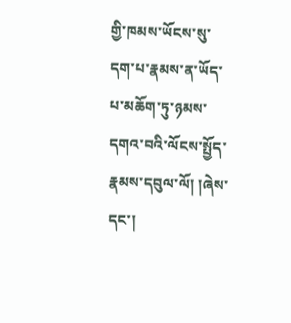གྱི་ཁམས་ཡོངས་སུ་དག་པ་རྣམས་ན་ཡོད་པ་མཆོག་ཏུ་ཉམས་དགའ་བའི་ལོངས་སྤྱོད་རྣམས་དབུལ་ལོ། །ཞེས་དང་།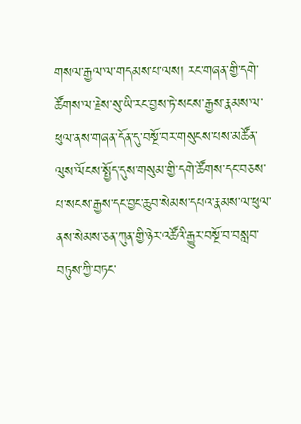གསལ་རྒྱལ་ལ་གདམས་པ་ལས། རང་གཞན་གྱི་དགེ་ཚོགས་ལ་རྗེས་སུ་ཡི་རང་བྱས་ཏེ་སངས་རྒྱས་རྣམས་ལ་ཕུལ་ནས་གཞན་དོན་དུ་བསྔོ་བར་གསུངས་པས་མཚོན་ལུས་ལོངས་སྤྱོད་དུས་གསུམ་གྱི་དགེ་ཚོགས་དང་བཅས་པ་སངས་རྒྱས་དང་བྱང་ཆུབ་སེམས་དཔའ་རྣམས་ལ་ཕུལ་ནས་སེམས་ཅན་ཀུན་གྱི་ཉེར་འཚོའི་རྒྱུར་བསྔོ་བ་བསླབ་བཏུས་ཀྱི་བཏང་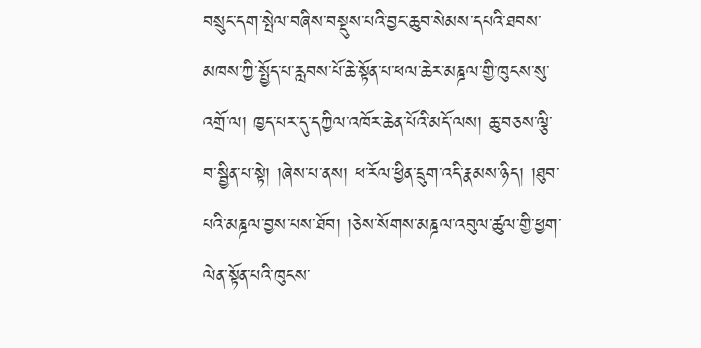བསྲུང་དག་སྤེལ་བཞིས་བསྡུས་པའི་བྱང་ཆུབ་སེམས་དཔའི་ཐབས་མཁས་ཀྱི་སྤྱོད་པ་རླབས་པོ་ཆེ་སྟོན་པ་ཕལ་ཆེར་མཎྜལ་གྱི་ཁུངས་སུ་འགྲོ་ལ། ཁྱད་པར་དུ་དཀྱིལ་འཁོར་ཆེན་པོའི་མདོ་ལས། ཆུ་བཅས་ལྕི་བ་སྦྱིན་པ་སྟེ། །ཞེས་པ་ནས། ཕ་རོལ་ཕྱིན་དྲུག་འདི་རྣམས་ཉིད། །ཐུབ་པའི་མཎྜལ་བྱས་པས་ཐོབ། །ཅེས་སོགས་མཎྜལ་འབུལ་ཚུལ་གྱི་ཕྱག་ལེན་སྟོན་པའི་ཁུངས་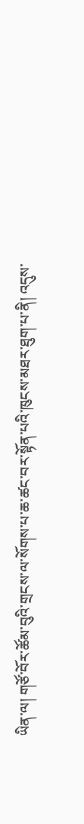ཡིན་ལ། གཙོ་བོར་ཚོམ་བུའི་གྲངས་ལ་སོགས་པ་ཆ་ཚང་བར་སྟོན་པའི་ཁུངས་མཐར་ཐུག་པ་ནི། འདུས་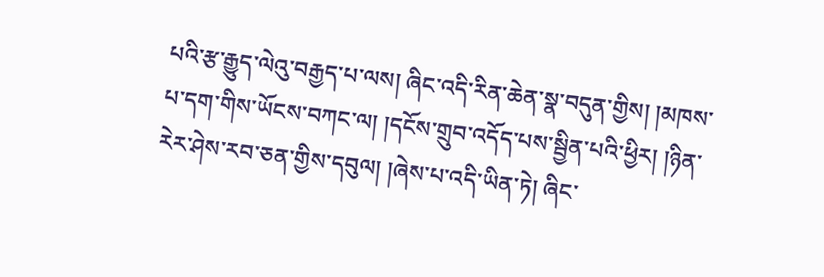པའི་རྩ་རྒྱུད་ལེའུ་བརྒྱད་པ་ལས། ཞིང་འདི་རིན་ཆེན་སྣ་བདུན་གྱིས། །མཁས་པ་དག་གིས་ཡོངས་བཀང་ལ། །དངོས་གྲུབ་འདོད་པས་སྦྱིན་པའི་ཕྱིར། །ཉིན་རེར་ཤེས་རབ་ཅན་གྱིས་དབུལ། །ཞེས་པ་འདི་ཡིན་ཏེ། ཞིང་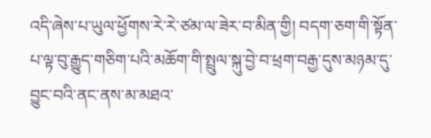འདི་ཞེས་པ་ཡུལ་ཕྱོགས་རེ་རེ་ཙམ་ལ་ཟེར་བ་མིན་གྱི། བདག་ཅག་གི་སྟོན་པ་ལྟ་བུ་རྒྱུད་གཅིག་པའི་མཆོག་གི་སྤྲུལ་སྐུ་བྱེ་བ་ཕྲག་བརྒྱ་དུས་མཉམ་དུ་བྱུང་བའི་ནང་ནས་མ་མཐའ་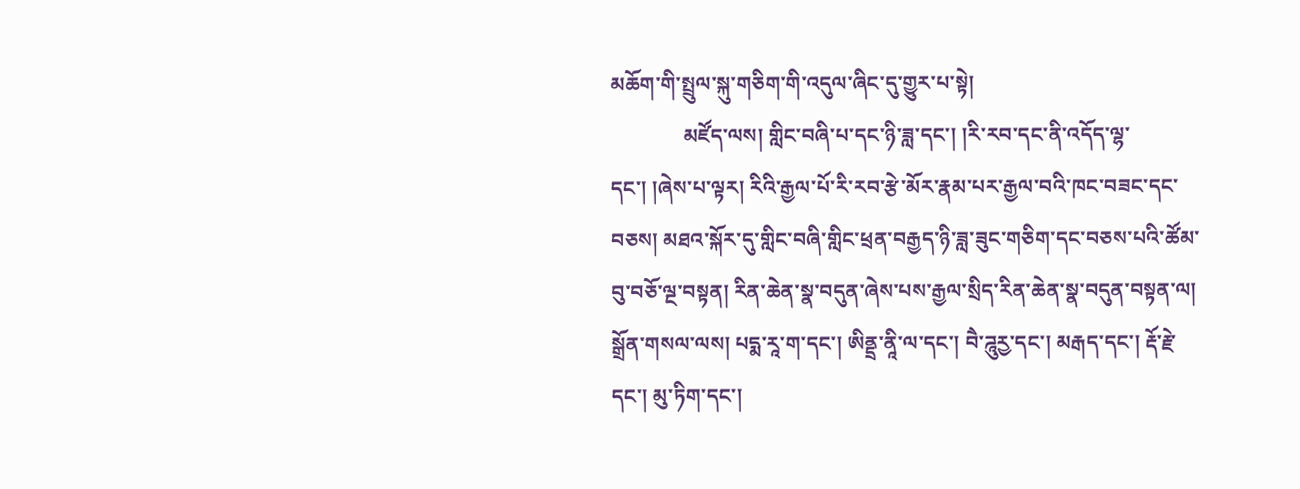མཆོག་གི་སྤྲུལ་སྐུ་གཅིག་གི་འདུལ་ཞིང་དུ་གྱུར་པ་སྟེ།
              མཛོད་ལས། གླིང་བཞི་པ་དང་ཉི་ཟླ་དང་། །རི་རབ་དང་ནི་འདོད་ལྷ་དང་། །ཞེས་པ་ལྟར། རིའི་རྒྱལ་པོ་རི་རབ་རྩེ་མོར་རྣམ་པར་རྒྱལ་བའི་ཁང་བཟང་དང་བཅས། མཐའ་སྐོར་དུ་གླིང་བཞི་གླིང་ཕྲན་བརྒྱད་ཉི་ཟླ་ཟུང་གཅིག་དང་བཅས་པའི་ཚོམ་བུ་བཅོ་ལྔ་བསྟན། རིན་ཆེན་སྣ་བདུན་ཞེས་པས་རྒྱལ་སྲིད་རིན་ཆེན་སྣ་བདུན་བསྟན་ལ། སྒྲོན་གསལ་ལས། པདྨ་རཱ་ག་དང་། ཨིནྡྲ་ནཱི་ལ་དང་། བཻ་ཌཱུརྱ་དང་། མརྒད་དང་། རྡོ་རྗེ་དང་། མུ་ཏིག་དང་།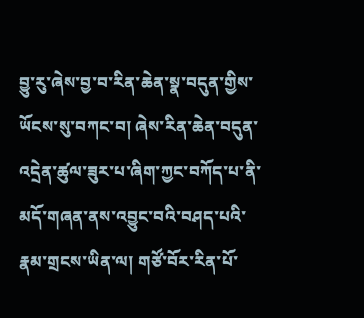བྱུ་རུ་ཞེས་བྱ་བ་རིན་ཆེན་སྣ་བདུན་གྱིས་ཡོངས་སུ་བཀང་བ། ཞེས་རིན་ཆེན་བདུན་འདྲེན་ཚུལ་ཟུར་པ་ཞིག་ཀྱང་བཀོད་པ་ནི་མདོ་གཞན་ནས་འབྱུང་བའི་བཤད་པའི་རྣམ་གྲངས་ཡིན་ལ། གཙོ་བོར་རིན་པོ་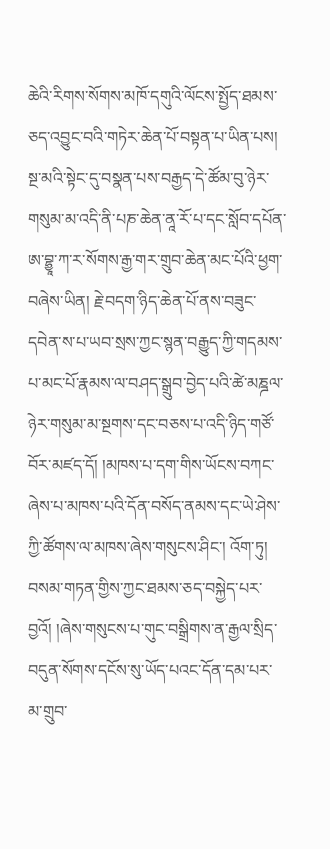ཆེའི་རིགས་སོགས་མཁོ་དགུའི་ལོངས་སྤྱོད་ཐམས་ཅད་འབྱུང་བའི་གཏེར་ཆེན་པོ་བསྟན་པ་ཡིན་པས། སྔ་མའི་སྟེང་དུ་བསྣན་པས་བརྒྱད་དེ་ཚོམ་བུ་ཉེར་གསུམ་མ་འདི་ནི་པཎ་ཆེན་ནཱ་རོ་པ་དང་སློབ་དཔོན་ཨ་བྷྱཱ་ཀ་ར་སོགས་རྒྱ་གར་གྲུབ་ཆེན་མང་པོའི་ཕྱག་བཞེས་ཡིན། རྗེ་བདག་ཉིད་ཆེན་པོ་ནས་བཟུང་དབེན་ས་པ་ཡབ་སྲས་ཀྱང་སྙན་བརྒྱུད་ཀྱི་གདམས་པ་མང་པོ་རྣམས་ལ་བཤད་སྒྲུབ་བྱེད་པའི་ཚེ་མཎྜལ་ཉེར་གསུམ་མ་སྔགས་དང་བཅས་པ་འདི་ཉིད་གཙོ་བོར་མཛད་དོ། །མཁས་པ་དག་གིས་ཡོངས་བཀང་ཞེས་པ་མཁས་པའི་དོན་བསོད་ནམས་དང་ཡེ་ཤེས་ཀྱི་ཚོགས་ལ་མཁས་ཞེས་གསུངས་ཤིང་། འོག་ཏུ། བསམ་གཏན་གྱིས་ཀྱང་ཐམས་ཅད་བསྐྱེད་པར་བྱའོ། །ཞེས་གསུངས་པ་གུང་བསྒྲིགས་ན་རྒྱལ་སྲིད་བདུན་སོགས་དངོས་སུ་ཡོད་པའང་དོན་དམ་པར་མ་གྲུབ་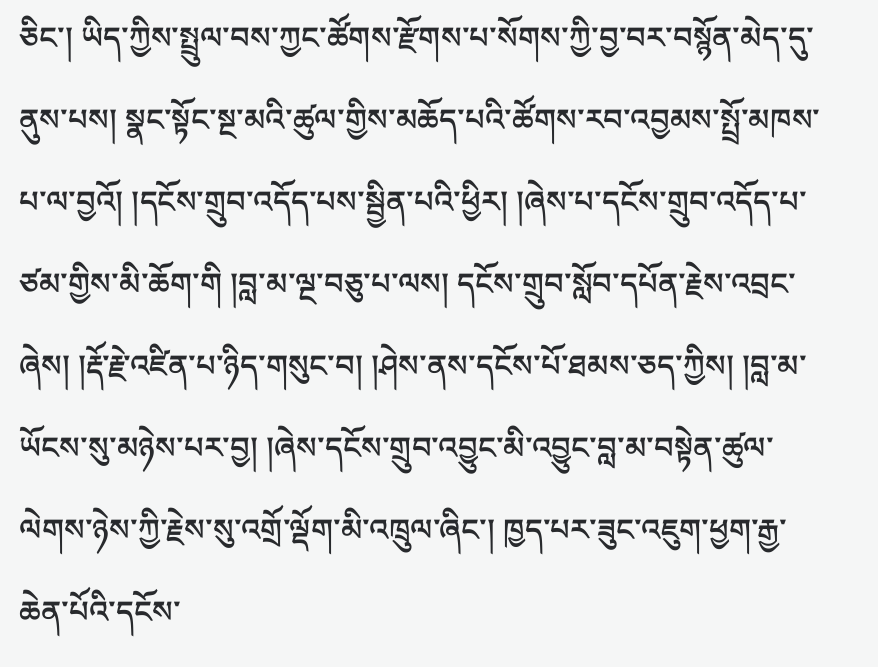ཅིང་། ཡིད་ཀྱིས་སྤྲུལ་བས་ཀྱང་ཚོགས་རྫོགས་པ་སོགས་ཀྱི་བྱ་བར་བསྙོན་མེད་དུ་ནུས་པས། སྣང་སྟོང་སྔ་མའི་ཚུལ་གྱིས་མཆོད་པའི་ཚོགས་རབ་འབྱམས་སྤྲོ་མཁས་པ་ལ་བྱའོ། །དངོས་གྲུབ་འདོད་པས་སྦྱིན་པའི་ཕྱིར། །ཞེས་པ་དངོས་གྲུབ་འདོད་པ་ཙམ་གྱིས་མི་ཆོག་གི །བླ་མ་ལྔ་བཅུ་པ་ལས། དངོས་གྲུབ་སློབ་དཔོན་རྗེས་འབྲང་ཞེས། །རྡོ་རྗེ་འཛིན་པ་ཉིད་གསུང་བ། །ཤེས་ནས་དངོས་པོ་ཐམས་ཅད་ཀྱིས། །བླ་མ་ཡོངས་སུ་མཉེས་པར་བྱ། །ཞེས་དངོས་གྲུབ་འབྱུང་མི་འབྱུང་བླ་མ་བསྟེན་ཚུལ་ལེགས་ཉེས་ཀྱི་རྗེས་སུ་འགྲོ་ལྡོག་མི་འཁྲུལ་ཞིང་། ཁྱད་པར་ཟུང་འཇུག་ཕྱག་རྒྱ་ཆེན་པོའི་དངོས་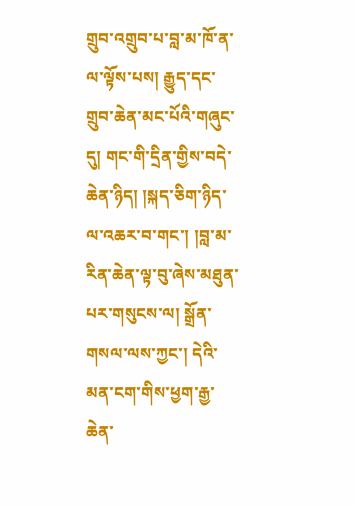གྲུབ་འགྲུབ་པ་བླ་མ་ཁོ་ན་ལ་ལྟོས་པས། རྒྱུད་དང་གྲུབ་ཆེན་མང་པོའི་གཞུང་དུ། གང་གི་དྲིན་གྱིས་བདེ་ཆེན་ཉིད། །སྐད་ཅིག་ཉིད་ལ་འཆར་བ་གང་། །བླ་མ་རིན་ཆེན་ལྟ་བུ་ཞེས་མཐུན་པར་གསུངས་ལ། སྒྲོན་གསལ་ལས་ཀྱང་། དེའི་མན་ངག་གིས་ཕྱག་རྒྱ་ཆེན་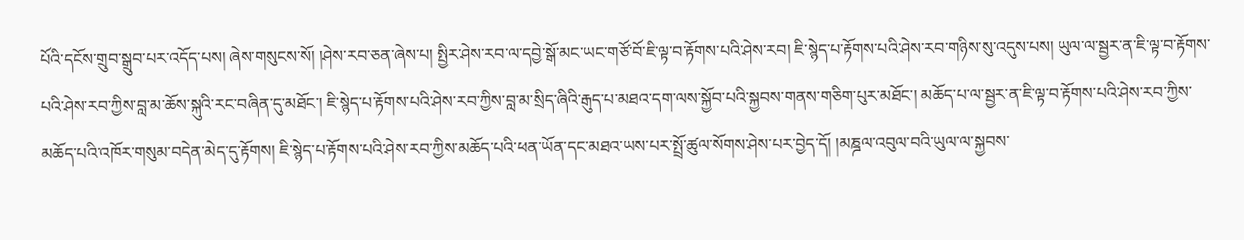པོའི་དངོས་གྲུབ་སྒྲུབ་པར་འདོད་པས། ཞེས་གསུངས་སོ། །ཤེས་རབ་ཅན་ཞེས་པ། སྤྱིར་ཤེས་རབ་ལ་དབྱེ་སྒོ་མང་ཡང་གཙོ་བོ་ཇི་ལྟ་བ་རྟོགས་པའི་ཤེས་རབ། ཇི་སྙེད་པ་རྟོགས་པའི་ཤེས་རབ་གཉིས་སུ་འདུས་པས། ཡུལ་ལ་སྦྱར་ན་ཇི་ལྟ་བ་རྟོགས་པའི་ཤེས་རབ་ཀྱིས་བླ་མ་ཆོས་སྐུའི་རང་བཞིན་དུ་མཐོང་། ཇི་སྙེད་པ་རྟོགས་པའི་ཤེས་རབ་ཀྱིས་བླ་མ་སྲིད་ཞིའི་རྒུད་པ་མཐའ་དག་ལས་སྐྱོབ་པའི་སྐྱབས་གནས་གཅིག་པུར་མཐོང་། མཆོད་པ་ལ་སྦྱར་ན་ཇི་ལྟ་བ་རྟོགས་པའི་ཤེས་རབ་ཀྱིས་མཆོད་པའི་འཁོར་གསུམ་བདེན་མེད་དུ་རྟོགས། ཇི་སྙེད་པ་རྟོགས་པའི་ཤེས་རབ་ཀྱིས་མཆོད་པའི་ཕན་ཡོན་དང་མཐའ་ཡས་པར་སྤྲོ་ཚུལ་སོགས་ཤེས་པར་བྱེད་དོ། །མཎྜལ་འབུལ་བའི་ཡུལ་ལ་སྐྱབས་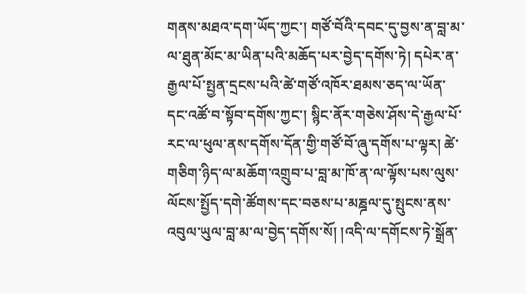གནས་མཐའ་དག་ཡོད་ཀྱང་། གཙོ་བོའི་དབང་དུ་བྱས་ན་བླ་མ་ལ་ཐུན་མོང་མ་ཡིན་པའི་མཆོད་པར་བྱེད་དགོས་ཏེ། དཔེར་ན་རྒྱལ་པོ་སྤྱན་དྲངས་པའི་ཚེ་གཙོ་འཁོར་ཐམས་ཅད་ལ་ཡོན་དང་འཚོ་བ་སྟོབ་དགོས་ཀྱང་། སྙིང་ནོར་གཅེས་ཤོས་དེ་རྒྱལ་པོ་རང་ལ་ཕུལ་ནས་དགོས་དོན་གྱི་གཙོ་བོ་ཞུ་དགོས་པ་ལྟར། ཚེ་གཅིག་ཉིད་ལ་མཆོག་འགྲུབ་པ་བླ་མ་ཁོ་ན་ལ་ལྟོས་པས་ལུས་ལོངས་སྤྱོད་དགེ་ཚོགས་དང་བཅས་པ་མཎྜལ་དུ་སྤུངས་ནས་འབུལ་ཡུལ་བླ་མ་ལ་བྱེད་དགོས་སོ། །འདི་ལ་དགོངས་ཏེ་སྒྲོན་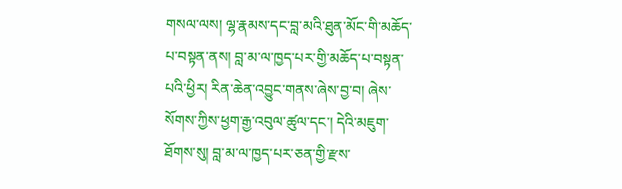གསལ་ལས། ལྷ་རྣམས་དང་བླ་མའི་ཐུན་མོང་གི་མཆོད་པ་བསྟན་ནས། བླ་མ་ལ་ཁྱད་པར་གྱི་མཆོད་པ་བསྟན་པའི་ཕྱིར། རིན་ཆེན་འབྱུང་གནས་ཞེས་བྱ་བ། ཞེས་སོགས་ཀྱིས་ཕྱག་རྒྱ་འབུལ་ཚུལ་དང་། དེའི་མཇུག་ཐོགས་སུ། བླ་མ་ལ་ཁྱད་པར་ཅན་གྱི་རྫས་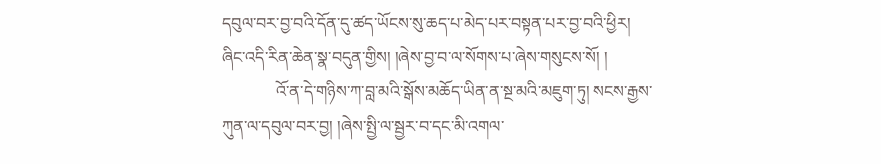དབུལ་བར་བྱ་བའི་དོན་དུ་ཚད་ཡོངས་སུ་ཆད་པ་མེད་པར་བསྟན་པར་བྱ་བའི་ཕྱིར། ཞིང་འདི་རིན་ཆེན་སྣ་བདུན་གྱིས། །ཞེས་བྱ་བ་ལ་སོགས་པ་ཞེས་གསུངས་སོ། །
             འོ་ན་དེ་གཉིས་ཀ་བླ་མའི་སྒོས་མཆོད་ཡིན་ན་སྔ་མའི་མཇུག་ཏུ། སངས་རྒྱས་ཀུན་ལ་དབུལ་བར་བྱ། །ཞེས་སྤྱི་ལ་སྦྱར་བ་དང་མི་འགལ་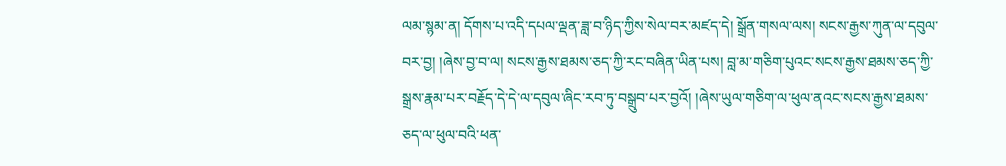ལམ་སྙམ་ན། དོགས་པ་འདི་དཔལ་ལྡན་ཟླ་བ་ཉིད་ཀྱིས་སེལ་བར་མཛད་དེ། སྒྲོན་གསལ་ལས། སངས་རྒྱས་ཀུན་ལ་དབུལ་བར་བྱ། །ཞེས་བྱ་བ་ལ། སངས་རྒྱས་ཐམས་ཅད་ཀྱི་རང་བཞིན་ཡིན་པས། བླ་མ་གཅིག་པུའང་སངས་རྒྱས་ཐམས་ཅད་ཀྱི་སྒྲས་རྣམ་པར་བརྗོད་དེ་དེ་ལ་དབུལ་ཞིང་རབ་ཏུ་བསྒྲུབ་པར་བྱའོ། །ཞེས་ཡུལ་གཅིག་ལ་ཕུལ་ནའང་སངས་རྒྱས་ཐམས་ཅད་ལ་ཕུལ་བའི་ཕན་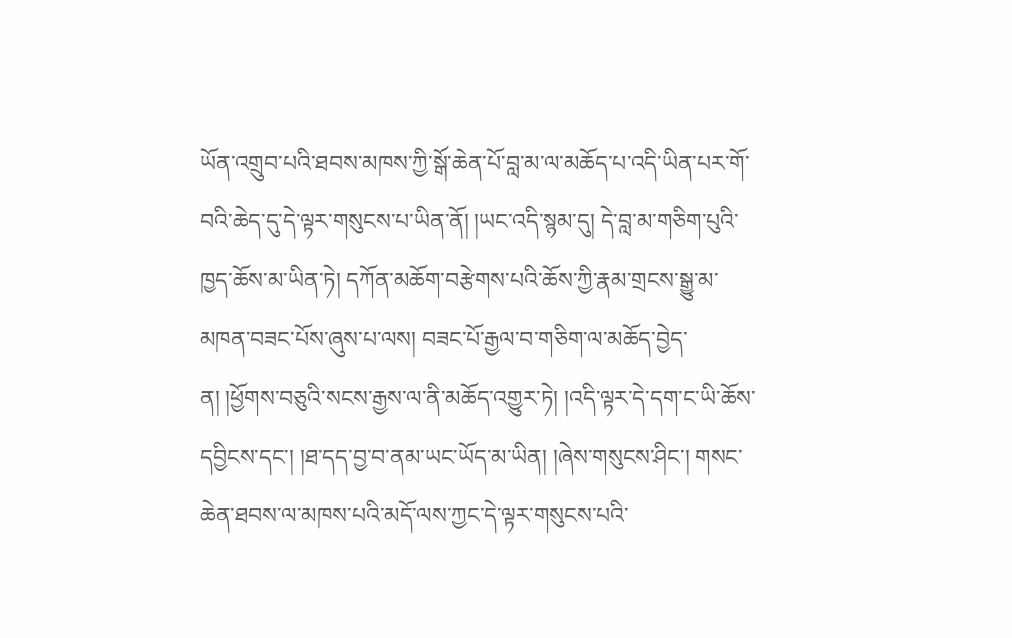ཡོན་འགྲུབ་པའི་ཐབས་མཁས་ཀྱི་སྒོ་ཆེན་པོ་བླ་མ་ལ་མཆོད་པ་འདི་ཡིན་པར་གོ་བའི་ཆེད་དུ་དེ་ལྟར་གསུངས་པ་ཡིན་ནོ། །ཡང་འདི་སྙམ་དུ། དེ་བླ་མ་གཅིག་པུའི་ཁྱད་ཆོས་མ་ཡིན་ཏེ། དཀོན་མཆོག་བརྩེགས་པའི་ཆོས་ཀྱི་རྣམ་གྲངས་སྒྱུ་མ་མཁན་བཟང་པོས་ཞུས་པ་ལས། བཟང་པོ་རྒྱལ་བ་གཅིག་ལ་མཆོད་བྱེད་ན། །ཕྱོགས་བཅུའི་སངས་རྒྱས་ལ་ནི་མཆོད་འགྱུར་ཏེ། །འདི་ལྟར་དེ་དག་ང་ཡི་ཆོས་དབྱིངས་དང་། །ཐ་དད་བྱ་བ་ནམ་ཡང་ཡོད་མ་ཡིན། །ཞེས་གསུངས་ཤིང་། གསང་ཆེན་ཐབས་ལ་མཁས་པའི་མདོ་ལས་ཀྱང་དེ་ལྟར་གསུངས་པའི་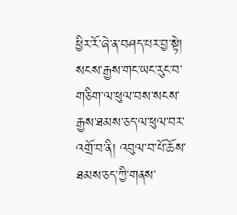ཕྱིར་རོ་ཞེ་ན་བཤད་པར་བྱ་སྟེ། སངས་རྒྱས་གང་ཡང་རུང་བ་གཅིག་ལ་ཕུལ་བས་སངས་རྒྱས་ཐམས་ཅད་ལ་ཕུལ་བར་འགྲོ་བ་ནི། འབུལ་བ་པོ་ཆོས་ཐམས་ཅད་ཀྱི་གནས་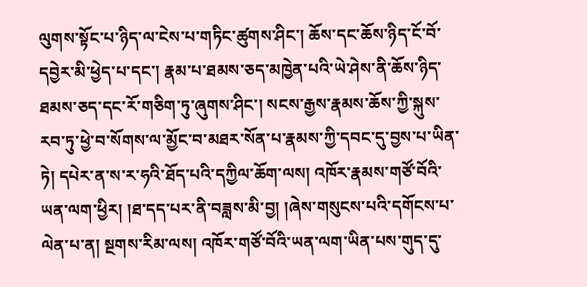ལུགས་སྟོང་པ་ཉིད་ལ་ངེས་པ་གཏིང་ཚུགས་ཤིང་། ཆོས་དང་ཆོས་ཉིད་ངོ་བོ་དབྱེར་མི་ཕྱེད་པ་དང་། རྣམ་པ་ཐམས་ཅད་མཁྱེན་པའི་ཡེ་ཤེས་ནི་ཆོས་ཉིད་ཐམས་ཅད་དང་རོ་གཅིག་ཏུ་ཞུགས་ཤིང་། སངས་རྒྱས་རྣམས་ཆོས་ཀྱི་སྐུས་རབ་ཏུ་ཕྱེ་བ་སོགས་ལ་མྱོང་བ་མཐར་སོན་པ་རྣམས་ཀྱི་དབང་དུ་བྱས་པ་ཡིན་ཏེ། དཔེར་ན་ས་ར་ཧའི་ཐོད་པའི་དཀྱིལ་ཆོག་ལས། འཁོར་རྣམས་གཙོ་བོའི་ཡན་ལག་ཕྱིར། །ཐ་དད་པར་ནི་བཟླས་མི་བྱ། །ཞེས་གསུངས་པའི་དགོངས་པ་ལེན་པ་ན། སྔགས་རིམ་ལས། འཁོར་གཙོ་བོའི་ཡན་ལག་ཡིན་པས་གུད་དུ་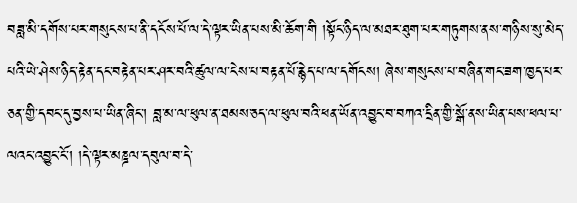བཟླ་མི་དགོས་པར་གསུངས་པ་ནི་དངོས་པོ་ལ་དེ་ལྟར་ཡིན་པས་མི་ཆོག་གི །སྟོང་ཉིད་ལ་མཐར་ཐུག་པར་གཏུགས་ནས་གཉིས་སུ་མེད་པའི་ཡེ་ཤེས་ཉིད་རྟེན་དང་བརྟེན་པར་ཤར་བའི་ཚུལ་ལ་ངེས་པ་བརྟན་པོ་རྙེད་པ་ལ་དགོངས། ཞེས་གསུངས་པ་བཞིན་གང་ཟག་ཁྱད་པར་ཅན་གྱི་དབང་དུ་བྱས་པ་ཡིན་ཞིང་། བླ་མ་ལ་ཕུལ་ན་ཐམས་ཅད་ལ་ཕུལ་བའི་ཕན་ཡོན་འབྱུང་བ་བཀའ་དྲིན་གྱི་སྒོ་ནས་ཡིན་པས་ཕལ་པ་ལའང་འབྱུང་ངོ་། །དེ་ལྟར་མཎྜལ་དབུལ་བ་དེ་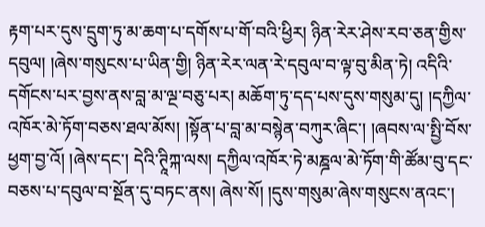རྟག་པར་དུས་དྲུག་ཏུ་མ་ཆག་པ་དགོས་པ་གོ་བའི་ཕྱིར། ཉིན་རེར་ཤེས་རབ་ཅན་གྱིས་དབུལ། །ཞེས་གསུངས་པ་ཡིན་གྱི། ཉིན་རེར་ལན་རེ་དབུལ་བ་ལྟ་བུ་མིན་ཏེ། འདིའི་དགོངས་པར་བྱས་ནས་བླ་མ་ལྔ་བཅུ་པར། མཆོག་ཏུ་དད་པས་དུས་གསུམ་དུ། །དཀྱིལ་འཁོར་མེ་ཏོག་བཅས་ཐལ་མོས། །སྟོན་པ་བླ་མ་བསྙེན་བཀུར་ཞིང་། །ཞབས་ལ་སྤྱི་བོས་ཕྱག་བྱ་འོ། །ཞེས་དང་། དེའི་ཊཱིཀྐ་ལས། དཀྱིལ་འཁོར་ཏེ་མཎྜལ་མེ་ཏོག་གི་ཚོམ་བུ་དང་བཅས་པ་དབུལ་བ་སྔོན་དུ་བཏང་ནས། ཞེས་སོ། །དུས་གསུམ་ཞེས་གསུངས་ནའང་།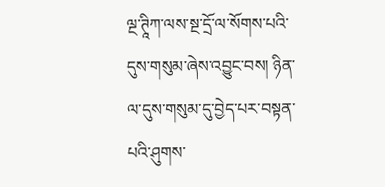ལྔ་ཊཱིཀ་ལས་སྔ་དྲོ་ལ་སོགས་པའི་དུས་གསུམ་ཞེས་འབྱུང་བས། ཉིན་ལ་དུས་གསུམ་དུ་བྱེད་པར་བསྟན་པའི་ཤུགས་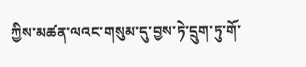ཀྱིས་མཚན་ལའང་གསུམ་དུ་བྱས་ཏེ་དྲུག་ཏུ་གོ་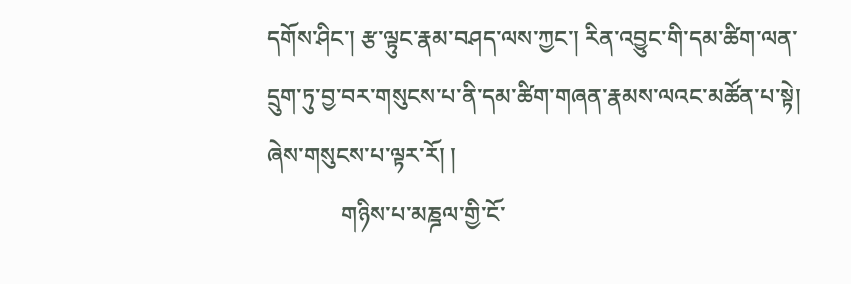དགོས་ཤིང་། རྩ་ལྟུང་རྣམ་བཤད་ལས་ཀྱང་། རིན་འབྱུང་གི་དམ་ཚིག་ལན་དྲུག་ཏུ་བྱ་བར་གསུངས་པ་ནི་དམ་ཚིག་གཞན་རྣམས་ལའང་མཚོན་པ་སྟེ། ཞེས་གསུངས་པ་ལྟར་རོ། །
             གཉིས་པ་མཎྜལ་གྱི་ངོ་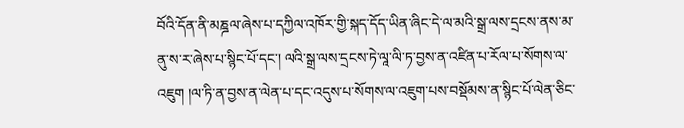བོའི་དོན་ནི་མཎྜལ་ཞེས་པ་དཀྱིལ་འཁོར་གྱི་སྐད་དོད་ཡིན་ཞིང་དེ་ལ་མའི་སྒྲ་ལས་དྲངས་ནས་མ་ནུ་ས་ར་ཞེས་པ་སྙིང་པོ་དང་། ལའི་སྒྲ་ལས་དྲངས་ཏེ་ལཱ་ལི་ཏ་བྱས་ན་འཛིན་པ་རོལ་པ་སོགས་ལ་འཇུག །ལ་ཏི་ན་བྱས་ན་ལེན་པ་དང་འདུས་པ་སོགས་ལ་འཇུག་པས་བསྡོམས་ན་སྙིང་པོ་ལེན་ཅིང་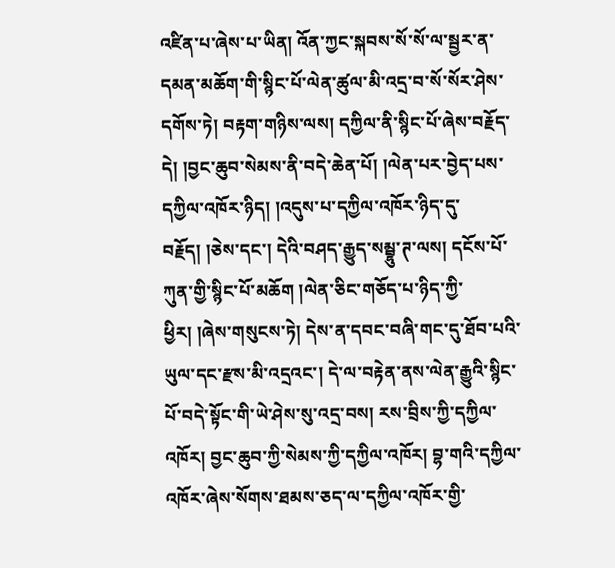འཛིན་པ་ཞེས་པ་ཡིན། འོན་ཀྱང་སྐབས་སོ་སོ་ལ་སྦྱར་ན་དམན་མཆོག་གི་སྙིང་པོ་ལེན་ཚུལ་མི་འདྲ་བ་སོ་སོར་ཤེས་དགོས་ཏེ། བརྟག་གཉིས་ལས། དཀྱིལ་ནི་སྙིང་པོ་ཞེས་བརྗོད་དེ། །བྱང་ཆུབ་སེམས་ནི་བདེ་ཆེན་པོ། །ལེན་པར་བྱེད་པས་དཀྱིལ་འཁོར་ཉིད། །འདུས་པ་དཀྱིལ་འཁོར་ཉིད་དུ་བརྗོད། །ཅེས་དང་། དེའི་བཤད་རྒྱུད་སམྦྷུ་ཊ་ལས། དངོས་པོ་ཀུན་གྱི་སྙིང་པོ་མཆོག །ལེན་ཅིང་གཅོད་པ་ཉིད་ཀྱི་ཕྱིར། །ཞེས་གསུངས་ཏེ། དེས་ན་དབང་བཞི་གང་དུ་ཐོབ་པའི་ཡུལ་དང་རྫས་མི་འདྲའང་། དེ་ལ་བརྟེན་ནས་ལེན་རྒྱུའི་སྙིང་པོ་བདེ་སྟོང་གི་ཡེ་ཤེས་སུ་འདྲ་བས། རས་བྲིས་ཀྱི་དཀྱིལ་འཁོར། བྱང་ཆུབ་ཀྱི་སེམས་ཀྱི་དཀྱིལ་འཁོར། བྷ་གའི་དཀྱིལ་འཁོར་ཞེས་སོགས་ཐམས་ཅད་ལ་དཀྱིལ་འཁོར་གྱི་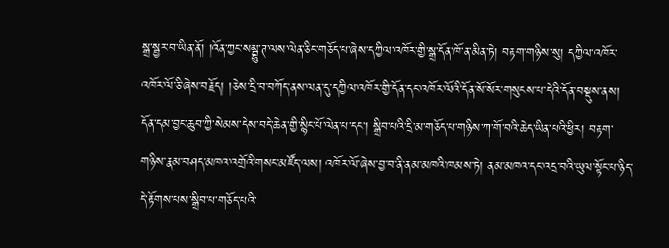སྒྲ་སྦྱར་བ་ཡིན་ནོ། །འོན་ཀྱང་སམྦྷུ་ཊ་ལས་ལེན་ཅིང་གཅོད་པ་ཞེས་དཀྱིལ་འཁོར་གྱི་སྒྲ་དོན་ཁོ་ན་མིན་ཏེ། བརྟག་གཉིས་སུ། དཀྱིལ་འཁོར་འཁོར་ལོ་ཅི་ཞེས་བརྗོད། །ཅེས་དྲི་བ་བཀོད་ནས་ལན་དུ་དཀྱིལ་འཁོར་གྱི་དོན་དང་འཁོར་ལོའི་དོན་སོ་སོར་གསུངས་པ་དེའི་དོན་བསྡུས་ནས། དོན་དམ་བྱང་ཆུབ་ཀྱི་སེམས་དེས་བདེ་ཆེན་གྱི་སྙིང་པོ་ལེན་པ་དང་། སྒྲིབ་པའི་དྲི་མ་གཅོད་པ་གཉིས་ཀ་གོ་བའི་ཆེད་ཡིན་པའི་ཕྱིར། བརྟག་གཉིས་རྣམ་བཤད་མཁའ་འགྲོའི་གསང་མཛོད་ལས། འཁོར་ལོ་ཞེས་བྱ་བ་ནི་ནམ་མཁའི་ཁམས་ཏེ། ནམ་མཁའ་དང་འདྲ་བའི་ཡུལ་སྟོང་པ་ཉིད་དེ་རྟོགས་པས་སྒྲིབ་པ་གཅོད་པའི་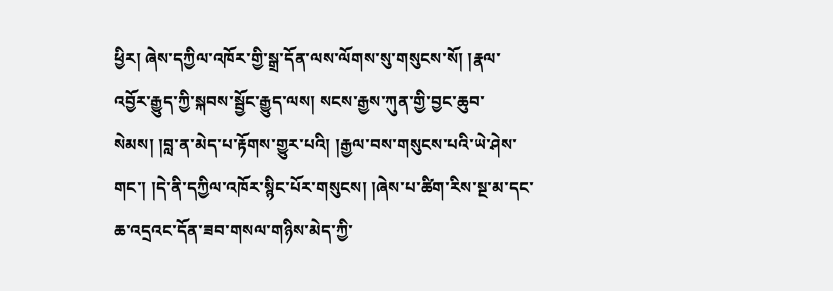ཕྱིར། ཞེས་དཀྱིལ་འཁོར་གྱི་སྒྲ་དོན་ལས་ལོགས་སུ་གསུངས་སོ། །རྣལ་འབྱོར་རྒྱུད་ཀྱི་སྐབས་སྦྱོང་རྒྱུད་ལས། སངས་རྒྱས་ཀུན་གྱི་བྱང་ཆུབ་སེམས། །བླ་ན་མེད་པ་རྟོགས་གྱུར་པའི། །རྒྱལ་བས་གསུངས་པའི་ཡེ་ཤེས་གང་། །དེ་ནི་དཀྱིལ་འཁོར་སྙིང་པོར་གསུངས། །ཞེས་པ་ཚིག་རིས་སྔ་མ་དང་ཆ་འདྲའང་དོན་ཟབ་གསལ་གཉིས་མེད་ཀྱི་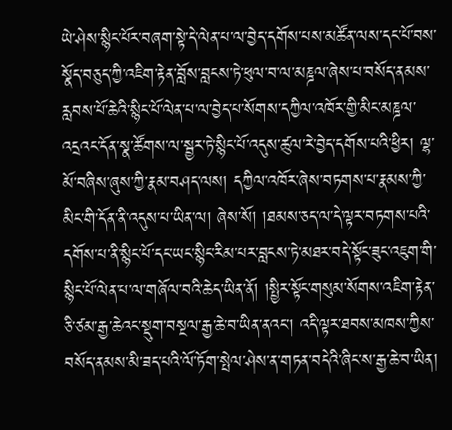ཡེ་ཤེས་སྙིང་པོར་བཞག་སྟེ་དེ་ལེན་པ་ལ་བྱེད་དགོས་པས་མཚོན་ལས་དང་པོ་བས་སྣོད་བཅུད་ཀྱི་འཇིག་རྟེན་བློས་བླངས་ཏེ་ཕུལ་བ་ལ་མཎྜལ་ཞེས་པ་བསོད་ནམས་རླབས་པོ་ཆེའི་སྙིང་པོ་ལེན་པ་ལ་བྱེད་པ་སོགས་དཀྱིལ་འཁོར་གྱི་མིང་མཎྜལ་འདྲའང་དོན་སྣ་ཚོགས་ལ་སྦྱར་ཏེ་སྙིང་པོ་འདུས་ཚུལ་རེ་བྱེད་དགོས་པའི་ཕྱིར། ལྷ་མོ་བཞིས་ཞུས་ཀྱི་རྣམ་བཤད་ལས། དཀྱིལ་འཁོར་ཞེས་བཏགས་པ་རྣམས་ཀྱི་མིང་གི་དོན་ནི་འདུས་པ་ཡིན་ལ། ཞེས་སོ། །ཐམས་ཅད་ལ་དེ་ལྟར་བཏགས་པའི་དགོས་པ་ནི་སྙིང་པོ་དང་ཡང་སྙིང་རིམ་པར་བླངས་ཏེ་མཐར་བདེ་སྟོང་ཟུང་འཇུག་གི་སྙིང་པོ་ལེན་པ་ལ་གཞོལ་བའི་ཆེད་ཡིན་ནོ། །སྤྱིར་སྟོང་གསུམ་སོགས་འཇིག་རྟེན་ཅི་ཙམ་རྒྱ་ཆེའང་སྡུག་བསྔལ་རྒྱ་ཆེ་བ་ཡིན་ནའང་། འདི་ལྟར་ཐབས་མཁས་ཀྱིས་བསོད་ནམས་མི་ཟད་པའི་ལོ་ཏོག་སྤེལ་ཤེས་ན་གཏན་བདེའི་ཞིང་ས་རྒྱ་ཆེ་བ་ཡིན།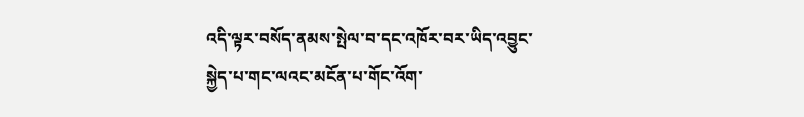འདི་ལྟར་བསོད་ནམས་སྤེལ་བ་དང་འཁོར་བར་ཡིད་འབྱུང་སྐྱེད་པ་གང་ལའང་མངོན་པ་གོང་འོག་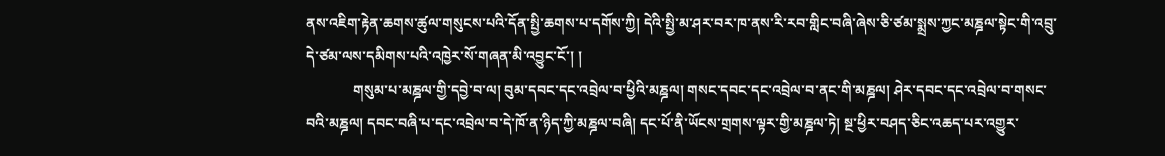ནས་འཇིག་རྟེན་ཆགས་ཚུལ་གསུངས་པའི་དོན་སྤྱི་ཆགས་པ་དགོས་ཀྱི། དེའི་སྤྱི་མ་ཤར་བར་ཁ་ནས་རི་རབ་གླིང་བཞི་ཞེས་ཅི་ཙམ་སྨྲས་ཀྱང་མཎྜལ་སྟེང་གི་འབྲུ་དེ་ཙམ་ལས་དམིགས་པའི་འཁྱེར་སོ་གཞན་མི་འབྱུང་ངོ་། །
             གསུམ་པ་མཎྜལ་གྱི་དབྱེ་བ་ལ། བུམ་དབང་དང་འབྲེལ་བ་ཕྱིའི་མཎྜལ། གསང་དབང་དང་འབྲེལ་བ་ནང་གི་མཎྜལ། ཤེར་དབང་དང་འབྲེལ་བ་གསང་བའི་མཎྜལ། དབང་བཞི་པ་དང་འབྲེལ་བ་དེ་ཁོ་ན་ཉིད་ཀྱི་མཎྜལ་བཞི། དང་པོ་ནི་ཡོངས་གྲགས་ལྟར་གྱི་མཎྜལ་ཏེ། སྔ་ཕྱིར་བཤད་ཅིང་འཆད་པར་འགྱུར་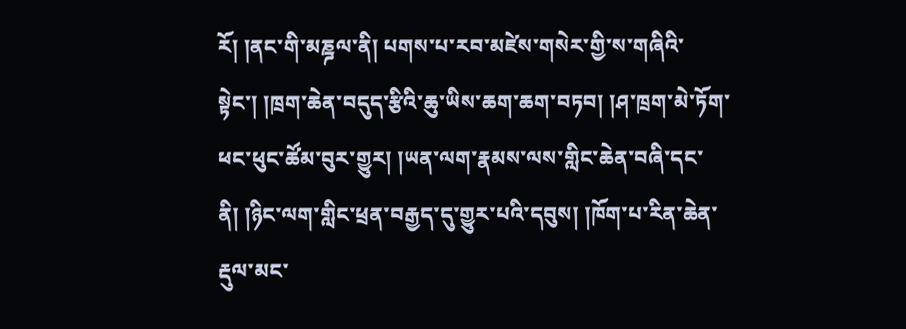རོ། །ནང་གི་མཎྜལ་ནི། པགས་པ་རབ་མཛེས་གསེར་གྱི་ས་གཞིའི་སྟེང་། །ཁྲག་ཆེན་བདུད་རྩིའི་ཆུ་ཡིས་ཆག་ཆག་བཏབ། །ཤ་ཁྲག་མེ་ཏོག་ཕང་ཕུང་ཚོམ་བུར་གྱུར། །ཡན་ལག་རྣམས་ལས་གླིང་ཆེན་བཞི་དང་ནི། །ཉིང་ལག་གླིང་ཕྲན་བརྒྱད་དུ་གྱུར་པའི་དབུས། །ཁོག་པ་རིན་ཆེན་རྡུལ་མང་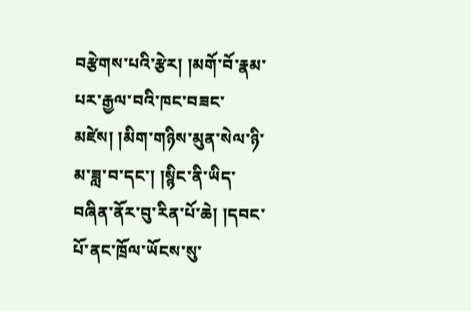བརྩེགས་པའི་རྩེར། །མགོ་བོ་རྣམ་པར་རྒྱལ་བའི་ཁང་བཟང་མཛེས། །མིག་གཉིས་མུན་སེལ་ཉི་མ་ཟླ་བ་དང་། །སྙིང་ནི་ཡིད་བཞིན་ནོར་བུ་རིན་པོ་ཆེ། །དབང་པོ་ནང་ཁྲོལ་ཡོངས་སུ་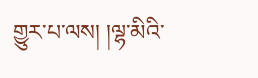གྱུར་པ་ལས། །ལྷ་མིའི་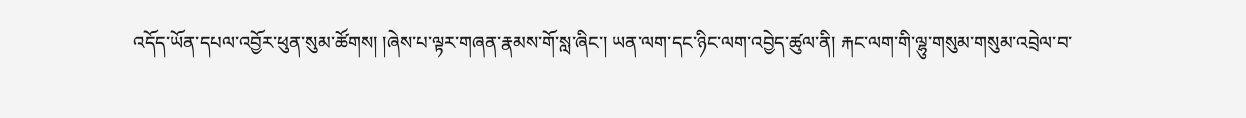འདོད་ཡོན་དཔལ་འབྱོར་ཕུན་སུམ་ཚོགས། །ཞེས་པ་ལྟར་གཞན་རྣམས་གོ་སླ་ཞིང་། ཡན་ལག་དང་ཉིང་ལག་འབྱེད་ཚུལ་ནི། རྐང་ལག་གི་ལྷུ་གསུམ་གསུམ་འབྲེལ་བ་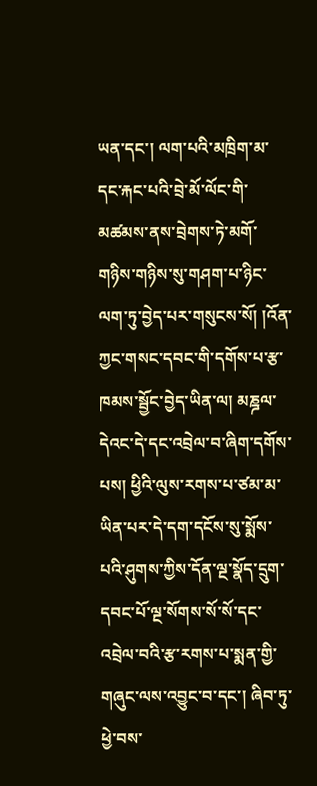ཡན་དང་། ལག་པའི་མཁྲིག་མ་དང་རྐང་པའི་བྲེ་མོ་ལོང་གི་མཚམས་ནས་བྲེགས་ཏེ་མགོ་གཉིས་གཉིས་སུ་གཤག་པ་ཉིང་ལག་ཏུ་བྱེད་པར་གསུངས་སོ། །འོན་ཀྱང་གསང་དབང་གི་དགོས་པ་རྩ་ཁམས་སྦྱོང་བྱེད་ཡིན་ལ། མཎྜལ་དེའང་དེ་དང་འབྲེལ་བ་ཞིག་དགོས་པས། ཕྱིའི་ལུས་རགས་པ་ཙམ་མ་ཡིན་པར་དེ་དག་དངོས་སུ་སྨོས་པའི་ཤུགས་ཀྱིས་དོན་ལྔ་སྣོད་དྲུག་དབང་པོ་ལྔ་སོགས་སོ་སོ་དང་འབྲེལ་བའི་རྩ་རགས་པ་སྨན་གྱི་གཞུང་ལས་འབྱུང་བ་དང་། ཞིབ་ཏུ་ཕྱེ་བས་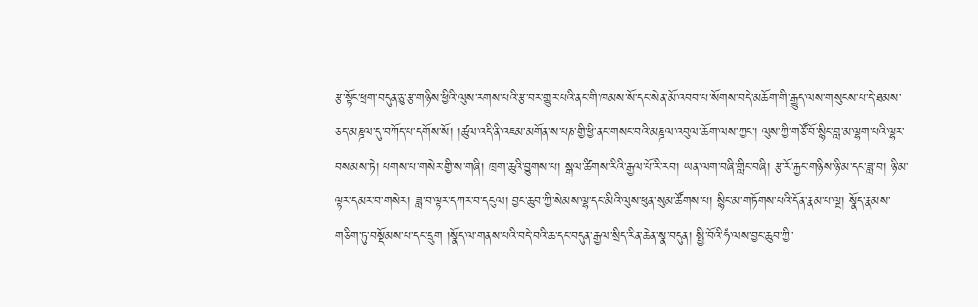རྩ་སྟོང་ཕྲག་བདུན་ཅུ་རྩ་གཉིས་ཕྱིའི་ལུས་རགས་པའི་རྩ་བར་གྱུར་པའི་ནང་གི་ཁམས་སོ་དང་སེན་མོ་འབབ་པ་སོགས་བདེ་མཆོག་གི་རྒྱུད་ལས་གསུངས་པ་དེ་ཐམས་ཅད་མཎྜལ་དུ་བཀོད་པ་དགོས་སོ། །ཚུལ་འདི་ནི་འཇམ་མགོན་ས་པཎ་གྱི་ཕྱི་ནང་གསང་བའི་མཎྜལ་འབུལ་ཆོག་ལས་ཀྱང་། ལུས་ཀྱི་གཙོ་བོ་སྙིང་བླ་མ་ལྷག་པའི་ལྷར་བསམས་ཏེ། པགས་པ་གསེར་གྱི་ས་གཞི། ཁྲག་ཆུའི་བྱུགས་པ། སྒལ་ཚིགས་རིའི་རྒྱལ་པོ་རི་རབ། ཡན་ལག་བཞི་གླིང་བཞི། རྩ་རོ་རྐྱང་གཉིས་ཉི་མ་དང་ཟླ་བ། ཉི་མ་ལྟར་དམར་བ་གསེར། ཟླ་བ་ལྟར་དཀར་བ་དངུལ། བྱང་ཆུབ་ཀྱི་སེམས་ལྷ་དང་མིའི་ལུས་ཕུན་སུམ་ཚོགས་པ། སྙིང་མ་གཏོགས་པའི་དོན་རྣམ་པ་ལྔ། སྣོད་རྣམས་གཅིག་ཏུ་བསྡོམས་པ་དང་དྲུག །སྣོད་ལ་གནས་པའི་བདེ་བའི་ཆ་དང་བདུན་རྒྱལ་སྲིད་རིན་ཆེན་སྣ་བདུན། སྤྱི་བོའི་ཧཾ་ལས་བྱང་ཆུབ་ཀྱི་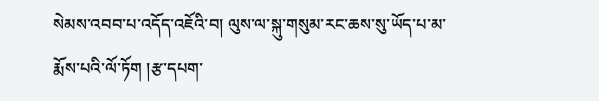སེམས་འབབ་པ་འདོད་འཇོའི་བ། ལུས་ལ་སྐུ་གསུམ་རང་ཆས་སུ་ཡོད་པ་མ་རྨོས་པའི་ལོ་ཏོག །རྩ་དཔག་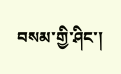བསམ་གྱི་ཤིང་།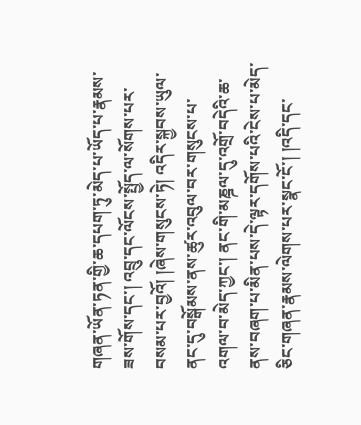གཞན་ཡོན་ཏན་གྱི་ཆ་དཔག་ཏུ་མེད་པ་ཡོད་པ་རྣམས་ཟས་གོས་དང་། འབྲུ་དང་ལོངས་སྤྱོད་ལ་སོགས་པར་བསམ་པར་བྱའོ། །ཞེས་གསུངས་ཏེ། འདིར་སྐྱབས་ཡུལ་ནང་དུ་བསྒོམས་ནས་ཚུར་འབུལ་བར་གསུངས་པ་འགལ་བ་མེད་ཀྱང་། ནང་གི་མཎྜལ་དུ་འགྲོ་བདེའི་ཆ་ནས་བཞག་པ་མིན་པས་དེ་ལྟར་དགོས་པའི་ངེས་པ་མེད་ཅིང་གཞན་རྣམས་ལེགས་པར་སྣང་ངོ་། །འདི་དང་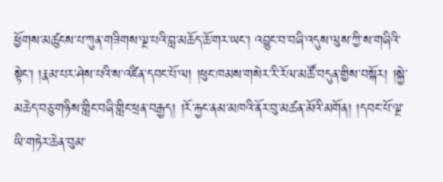ཕྱོགས་མཚུངས་པ་ཀུན་གཟིགས་ལྔ་པའི་བླ་མཆོད་ཆོ་གར་ཡང་། འབྱུང་བ་བཞི་འདུས་ལུས་ཀྱི་ས་གཞིའི་སྟེང་། །རྣམ་པར་ཤེས་པའི་ས་འཛིན་དབང་པོ་ལ། །ཕུང་ཁམས་གསེར་རི་རོལ་མཚོ་བདུན་གྱིས་བསྐོར། །སྐྱེ་མཆེད་བཅུ་གཉིས་གླིང་བཞི་གླིང་ཕྲན་བརྒྱད། །རོ་རྐྱང་ནམ་མཁའི་ནོར་བུ་མཚན་མོའི་མགོན། །དབང་པོ་ལྔ་ཡི་གཏེར་ཆེན་བུམ་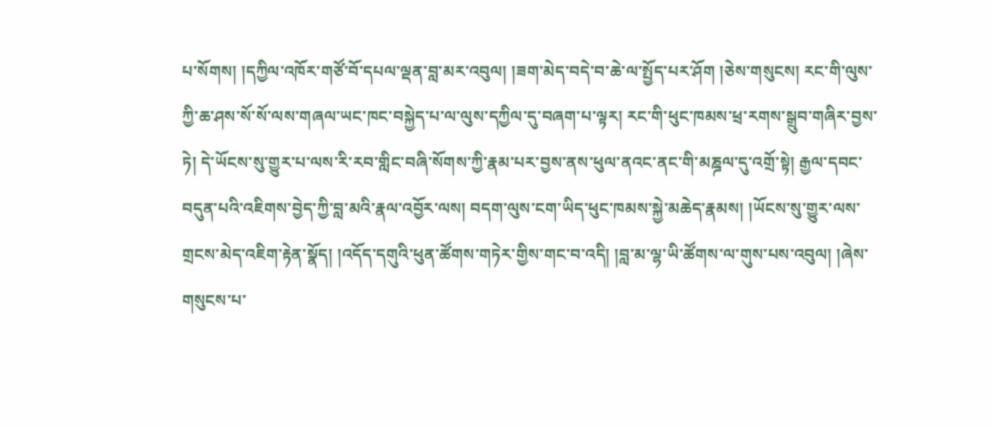པ་སོགས། །དཀྱིལ་འཁོར་གཙོ་བོ་དཔལ་ལྡན་བླ་མར་འབུལ། །ཟག་མེད་བདེ་བ་ཆེ་ལ་སྤྱོད་པར་ཤོག །ཅེས་གསུངས། རང་གི་ལུས་ཀྱི་ཆ་ཤས་སོ་སོ་ལས་གཞལ་ཡང་ཁང་བསྐྱེད་པ་ལ་ལུས་དཀྱིལ་དུ་བཞག་པ་ལྟར། རང་གི་ཕུང་ཁམས་ཕྲ་རགས་སྒྲུབ་གཞིར་བྱས་ཏེ། དེ་ཡོངས་སུ་གྱུར་པ་ལས་རི་རབ་གླིང་བཞི་སོགས་ཀྱི་རྣམ་པར་བྱས་ནས་ཕུལ་ནའང་ནང་གི་མཎྜལ་དུ་འགྲོ་སྟེ། རྒྱལ་དབང་བདུན་པའི་འཇིགས་བྱེད་ཀྱི་བླ་མའི་རྣལ་འབྱོར་ལས། བདག་ལུས་ངག་ཡིད་ཕུང་ཁམས་སྐྱེ་མཆེད་རྣམས། །ཡོངས་སུ་གྱུར་ལས་གྲངས་མེད་འཇིག་རྟེན་སྣོད། །འདོད་དགུའི་ཕུན་ཚོགས་གཏེར་གྱིས་གང་བ་འདི། །བླ་མ་ལྷ་ཡི་ཚོགས་ལ་གུས་པས་འབུལ། །ཞེས་གསུངས་པ་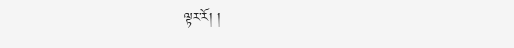ལྟར་རོ། །